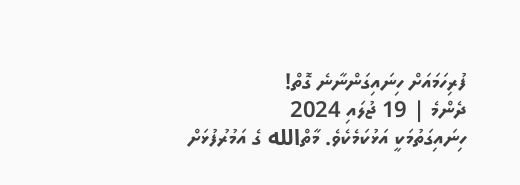ފުރިހަމައަށް ހިނައިގަންނާނެ ގޮތް!
ދެންމެ | 19 ޖުލައި 2024
ހިނައިގަތުމަކީ އަޅުކަމެކެވެ. މާތްالله ގެ އަމުރުފުޅަށް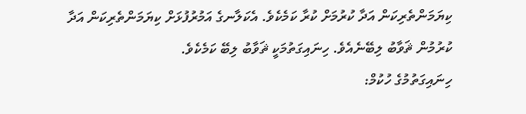ކިޔަމަންތެރިކަން އަދާ ކުރުމަށް ކުރާ ކަމެކެވެ. އެކަލާނގެ އަމުރުފުޅަށް ކިޔަމަންތެރިކަން އަދާ ކުރުމުން ޘަވާބު ލިބޭނެއެވެ. ހިނައިގަތުމަކީ ޘަވާބު ލިބޭ ކަމެކެވެ.
ހިނައިގަތުމުގެ ހުކުމް: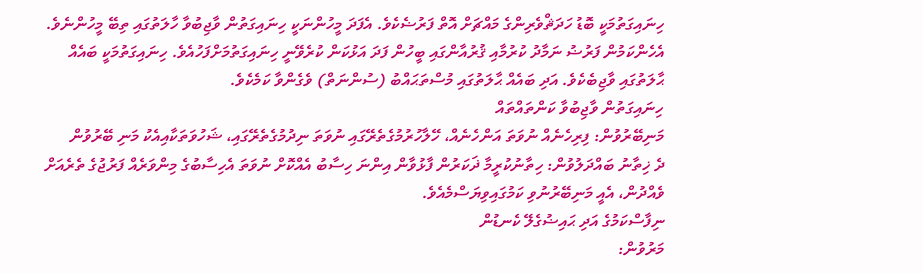ހިނައިގަތުމަކީ ބޮޑު ހަދަޘްވެރިންގެ މައްޗަށް އޮތް ފަރުޟެކެވެ. އެފަދަ މީހުންނަކީ ހިނައިގަތުން ވާޖިބުވާ ހާލަތުގައި ތިބޭ މީހުންނެވެ. އެހެންކަމުން ފަރުޟު ނަމާދު ކުރުމާއި ޤުރުއާންގައި ބީހުން ފަދަ އަޅުކަން ކުރެވޭނީ ހިނައިގަތުމަށްފަހުއެވެ. ހިނައިގަތުމަކީ ބައެއް ޙާލަތުގައި ވާޖިބެކެވެ. އަދި ބައެއް ޙާލަތުގައި މުސްތަޙައްބު (ސުންނަތް) ވެގެންވާ ކަމެކެވެ.
ހިނައިގަތުން ވާޖިބުވާ ކަންތައްތައް
މަނިބޭރުވުން: ފިރިހެނެއް ނުވަތަ އަންހެނެއް، ހޭލާހުރުމުގެތެރޭގައި ނުވަތަ ނިދުމުގެތެރޭގައި، ޝަހުވަތަކާއިއެކު މަނި ބޭރުވުން
ދެ ޚިތާނު ބައްދަލުވުން: ހިތާނުކުރީމާ ޛަކަރުން ފާޅުވާން އިންނަ ހިސާބު އެއްކޮށް ނުވަތަ އެހިސާބުގެ މިންވަރެއް ފަރުޖުގެ ތެރެއަށް ވެއްދުން، އެއީ މަނިބޭރުނުވި ކަމުގައިވިޔަސްމެއެވެ.
ނިފާސްކަމުގެ އަދި ޙައިޟުގެލޭ ކެނޑުން
މަރުވުން: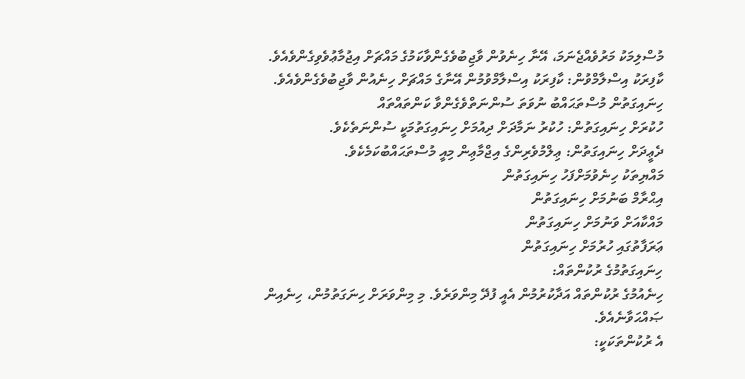މުސްލިމަކު މަރުވެއްޖެނަމަ، އޭނާ ހިނެވުން ވާޖިބުވެގެންވާކަމުގެ މައްޗަށް އިޖުމާޢުވެވިގެންވެއެވެ.
ކާފިރަކު އިސްލާމްވުން: ކާފިރަކު އިސްލާމްވުމުން އޭނާގެ މައްޗަށް ހިނެއުން ވާޖިބުވެގެންވެއެވެ.
ހިނައިގަތުން މުސްތަޙައްބު ނުވަތަ ސުންނަތްވެގެންވާ ކަންތައްތައް
ހުކުރަށް ހިނައިގަތުން: ހުކުރު ނަމާދަށް ދިއުމަށް ހިނައިގަތުމަކީ ސުންނަތެކެވެ.
ދެޢީދަށް ހިނައިގަތުން: ޢިލްމުވެރިންގެ އިޖްމާޢިން މިއީ މުސްތަޙައްބުކަމެކެވެ.
މައްޔިތަކު ހިނެވުމަށްފަހު ހިނައިގަތުން
އިޙްރާމް ބަނުމަށް ހިނައިގަތުން
މައްކާއަށް ވަނުމަށް ހިނައިގަތުން
ޢަރަފާތުގައި ހުރުމަށް ހިނައިގަތުން
ހިނައިގަތުމުގެ ރުކުންތައް:
ހިނެއުމުގެ ރުކުންތައް އަދާކުރުމުން އެއީ ފުދޭ މިންވަރެވެ. މި މިންވަރަށް ހިނަގަތުމުން، ހިނެއިން ޞައްޙަވާނެއެވެ.
އެ ރުކުންތަކަކީ: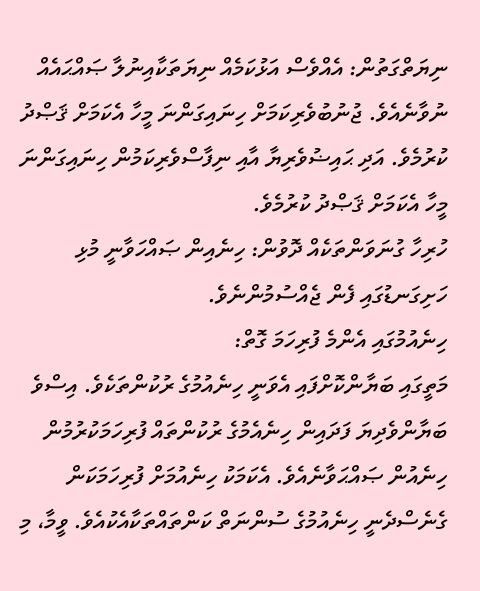ނިޔަތްގަތުން: އެއްވެސް އަޅުކަމެއް ނިޔަތަކާއިނުލާ ޞައްޙައެއް ނުވާނެއެވެ. ޖުނުބުވެރިކަމަށް ހިނައިގަންނަ މީހާ އެކަމަށް ޤަޞްދު ކުރުމެވެ. އަދި ޙައިޟުވެރިޔާ އާއި ނިފާސްވެރިކަމުން ހިނައިގަންނަ މީހާ އެކަމަށް ޤަޞްދު ކުރުމެވެ.
ހުރިހާ ގުނަވަންތަކެއް ދޮވުން: ހިނެއިން ޞައްހަވާނީ މުޅި ހަށިގަނޑުގައި ފެން ޖެއްސުމުންނެވެ.
ހިނެއުމުގައި އެންމެ ފުރިހަމަ ގޮތް:
މަތީގައި ބަޔާންކޮށްފައި އެވަނީ ހިނެއުމުގެ ރުކުންތަކެވެ. އިސްވެ ބަޔާންވެދިޔަ ފަދައިން ހިނެއެމުގެ ރުކުންތައް ފުރިހަމަކުރުމުން ހިނެއުން ޞައްޙަވާނެއެވެ. އެކަމަކު ހިނެއުމަށް ފުރިހަމަކަން ގެނެސްދެނީ ހިނެއުމުގެ ސުންނަތް ކަންތައްތަކާއެކުއެވެ. ވީމާ، މި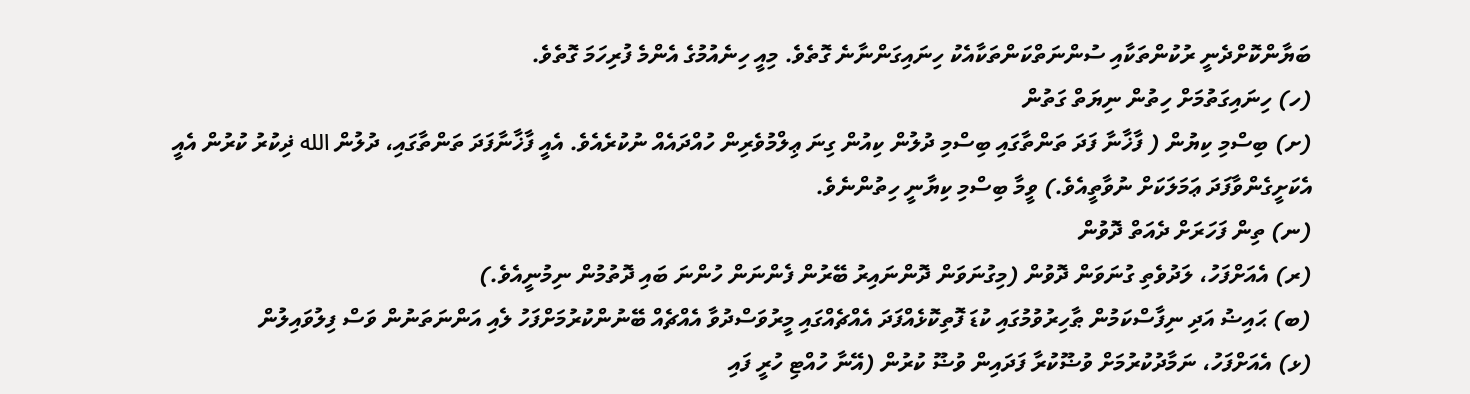ބަޔާންކޮށްދެނީ ރުކުންތަކާއި ސުންނަތްކަންތަކާއެކު ހިނައިގަންނާނެ ގޮތެވެ. މިއީ ހިނެއުމުގެ އެންމެ ފުރިހަމަ ގޮތެވެ.
(ހ) ހިނައިގަތުމަށް ހިތުން ނިޔަތް ގަތުން
(ށ) ބިސްމި ކިޔުން ( ފާޚާނާ ފަދަ ތަންތާގައި ބިސްމި ދުލުން ކިއުން ގިނަ ޢިލްމުވެރިން ހުއްދައެއް ނުކުރެއެވެ. އެއީ ފާޚާނާފަދަ ތަންތާގައި، ދުލުން الله ޛިކުރު ކުރުން އެއީ އެކަށީގެންވާފަދަ ޢަމަލަކަށް ނުވާތީއެވެ.) ވީމާ ބިސްމި ކިޔާނީ ހިތުންނެވެ.
(ނ) ތިން ފަހަރަށް ދެއަތް ދޮވުން
(ރ) އެއަށްފަހު، ލަދުވެތި ގުނަވަން ދޮވުން (މިގުނަވަން ދޮންނައިރު ބޭރުން ފެންނަން ހުންނަ ބައި ދޮތުމުން ނިމުނީއެވެ.)
(ބ) ޙައިޟު އަދި ނިފާސްކަމުން ޠާހިރުވުމުގައި ކުޑަ ފޮތިކޮޅެއްފަދަ އެއްޗެއްގައި މީރުވަސްދުވާ އެއްޗެއް ބޭނުންކުރުމަށްފަހު ލެއި އަންނަތަނުން ވަސް ފިލުވައިލުން
(ޅ) އެއަށްފަހު، ނަމާދުކުރުމަށް ވުޟޫކުރާ ފަދައިން ވުޟޫ ކުރުން (އޭނާ ހުއްޓި ހުރީ ފައި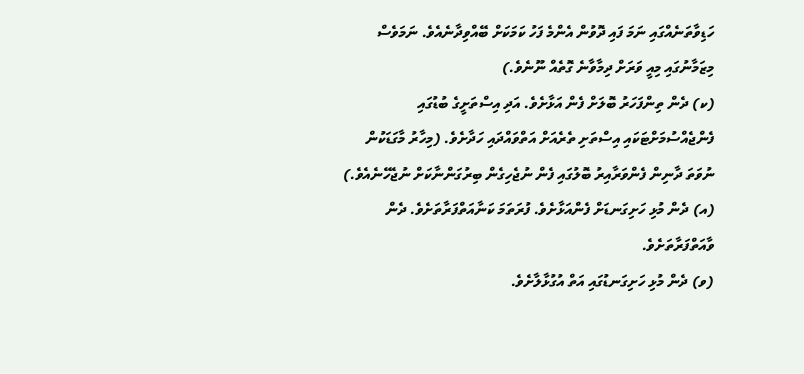ހަޑިވާތަނެއްގައި ނަމަ ފައި ދޮވުން އެންމެ ފަހު ކަމަކަށް ބޭއްވިދާނެއެވެ. ނަމަވެސް މިޒަމާނުގައި މިއީ ވަރަށް ދިމާވާނެ ގޮތެއް ނޫނެވެ.)
(ކ) ދެން ތިންފަހަރު ބޮލަށް ފެން އަޅާށެވެ. އަދި އިސްތަށީގެ ބުޑުގައި ފެންޖެއްސުމަށްޓަކައި އިސްތަށި ތެރެއަށް އަތްވައްދައި ހަދާށެވެ. (މިހާރު މާގަޑަކުން ނުވަތަ ދާނިން ފެންވަރާއިރު ބޮލުގައި ފެން ނުޖެހިގެން ބިރުގަންނާކަށް ނުޖެހޭނެއެވެ.)
(އ) ދެން މުޅި ހަށިގަނޑަށް ފެންއަޅާށެވެ. ފުރަތަމަ ކަނާއަތްފަރާތަށެވެ. ދެން ވާއަތްފަރާތަށެވެ.
(ވ) ދެން މުޅި ހަށިގަނޑުގައި އަތް އުގުޅާލާށެވެ.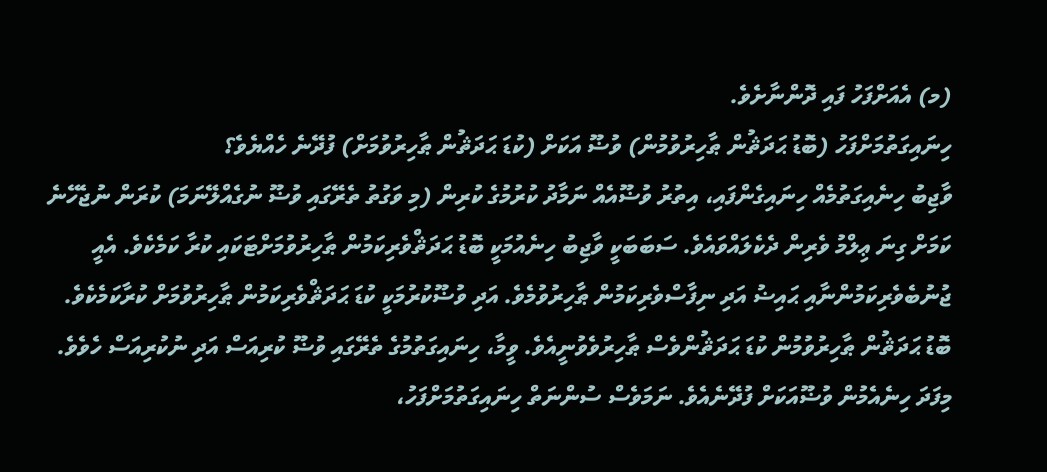(މ) އެއަށްފަހު ފައި ދޮންނާށެވެ.
ހިނައިގަތުމަށްފަހު (ބޮޑު ޙަދަޘުން ޠާހިރުވުމުން) ވުޟޫ އަކަށް (ކުޑަ ޙަދަޘުން ޠާހިރުވުމަށް) ފުދޭނެ ހެއްޔެވެ؟
ވާޖިބު ހިނެއިގަތުމެއް ހިނައިގެންފައި، އިތުރު ވުޟޫއެއް ނަމާދު ކުރުމުގެ ކުރިން (މި ވަގުތު ތެރޭގައި ވުޟޫ ނުގެއްލޭނަމަ) ކުރަން ނުޖެހޭނެ ކަމަށް ގިނަ ޢިލްމު ވެރިން ދެކެލައްވައެވެ. ސަބަބަކީ ވާޖިބު ހިނެއުމަކީ ބޮޑު ޙަދަޘްވެރިކަމުން ޠާހިރުވުމަށްޓަކައި ކުރާ ކަމެކެވެ. އެއީ ޖުނުބެވެރިކަމުންނާއި ޙައިޟު އަދި ނިފާސްވެރިކަމުން ޠާހިރުވުމެވެ. އަދި ވުޟޫކުރުމަކީ ކުޑަ ޙަދަޘްވެރިކަމުން ޠާހިރުވުމަށް ކުރާކަމެކެވެ. ބޮޑު ޙަދަޘުން ޠާހިރުވުމުން ކުޑަ ޙަދަޘުންވެސް ޠާހިރުވެވުނީއެވެ. ވީމާ، ހިނައިގަތުމުގެ ތެރޭގައި ވުޟޫ ކުރިއަސް އަދި ނުކުރިއަސް ހެވެވެ. މިފަދަ ހިނެއެމުން ވުޟޫއަކަށް ފުދޭނެއެވެ. ނަމަވެސް ސުންނަތް ހިނައިގަތުމަށްފަހު،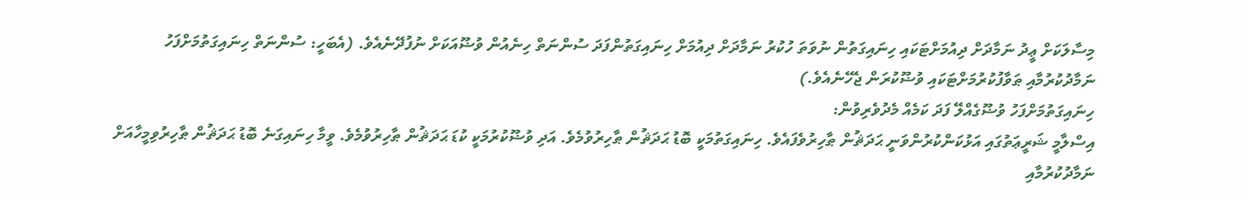މިސާލަކަށް ޢީދު ނަމާދަށް ދިއުމަށްޓަކައި ހިނައިގަތުން ނުވަތަ ހުކުރު ނަމާދަށް ދިއުމަށް ހިނައިގަތުންފަދަ ސުންނަތް ހިނެއުން ވުޟޫއަކަށް ނުފުދޭނެއެވެ. (އެބަހީ: ސުންނަތް ހިނައިގަތުމަށްފަހު ނަމާދުކުރުމާއި ޠަވާފުކުރުމަށްޓަކައި ވުޟޫކުރަން ޖެހޭނެއެވެ.)
ހިނައިގަތުމަށްފަހު ވުޟޫގެއްލޭ ފަދަ ކަމެއް މެދުވެރިވުން:
އިސްލާމީ ޝަރީޢަތުގައި އަޅުކަންކުރުންވަނީ ޙަދަޘުން ޠާހިރުވެފައެވެ. ހިނައިގަތުމަކީ ބޮޑު ޙަދަޘުން ޠާހިރުވުމެވެ. އަދި ވުޟޫކުރުމަކީ ކުޑަ ޙަދަޘުން ޠާހިރުވުމެވެ. ވީމާ ހިނައިގަނެ ބޮޑު ޙަދަޘުން ޠާހިރުވިމީހާއަށް ނަމާދުކުރުމާއި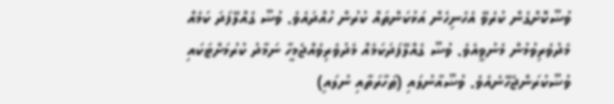ވުޟޫކޮށްގެން ކުރެވޭ އެހެނިހެން އަޅުކަންތައް ކުރުން ހުއްދައެވެ. ވުޟޫ ގެއްލޭފަދަ ކަމެއް މެދުވެރިވުމުން މެނުވީއެވެ. ވުޟޫ ގެއްލޭފަދަކަމެއް މެދުވެރިވެއްޖެމީހާ ނަމާދު ކުރުމަށްޓަކައި ވުޟޫކުރަންޖެހޭނެއެވެ. ވުޟޫއާނުލައި (ޠަހާރަތާއި ނުލައި)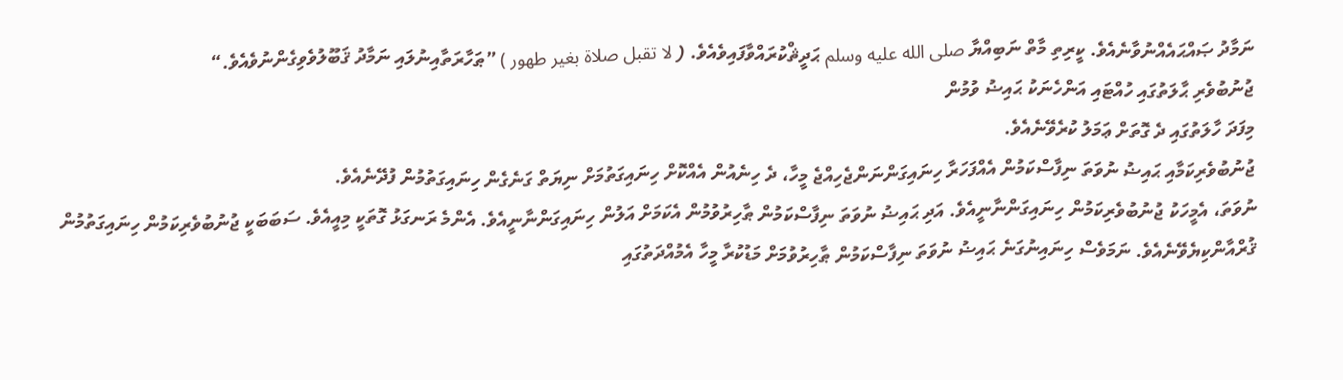ނަމާދު ޞައްޙައެއްނުވާނެއެވެ. ކީރިތި މާތް ނަބިއްޔާ صلى الله عليه وسلم ޙަދީޘްކުރައްވާފައިވެއެވެ. ( لا تقبل صلاة بغير طهور ) ”ޠަހާރަތާއިނުލައި ނަމާދު ޤަބޫލުވެވިގެންނުވެއެވެ.“
ޖުނުބުވެރި ޙާލަތުގައި ހުއްޓައި އަންހެނަކު ޙައިޟު ވުމުން
މިފަދަ ހާލަތުގައި ދެ ގޮތަށް ޢަމަލު ކުރެވޭނެއެވެ.
ޖުނުބުވެރިކަމާއި ޙައިޟު ނުވަތަ ނިފާސްކަމުން އެއްފަހަރާ ހިނައިގަންނަންޖެހިއްޖެ މީހާ، ދެ ހިނެއުން އެއްކޮށް ހިނައިގަތުމަށް ނިޔަތް ގަނެގެން ހިނައިގަތުމުން ފުދޭނެއެވެ.
ނުވަތަ، އެމީހަކު ޖުނުބުވެރިކަމުން ހިނައިގަންނާނީއެވެ. އަދި ޙައިޟު ނުވަތަ ނިފާސްކަމުން ޠާހިރުވުމުން އެކަމަށް އަލުން ހިނައިގަންނާނީއެވެ. އެންމެ ރަނގަޅު ގޮތަކީ މިއީއެވެ. ސަބަބަކީ ޖުނުބުވެރިކަމުން ހިނައިގަތުމުން ޤުރްއާންކިޔެވޭނެއެވެ. ނަމަވެސް ހިނައިނުގަނެ ޙައިޟު ނުވަތަ ނިފާސްކަމުން ޠާހިރުވުމަށް މަޑުކުރާ މީހާ އެމުއްދަތުގައި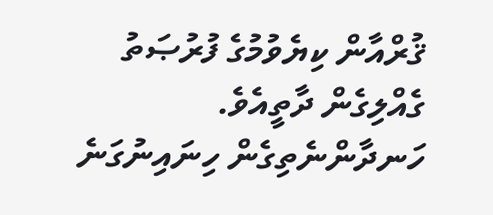ޤުރްއާން ކިޔެވުމުގެ ފުރުޞަތު ގެއްލިގެން ދާތީއެވެ.
ހަނދާންނެތިގެން ހިނައިނުގަނެ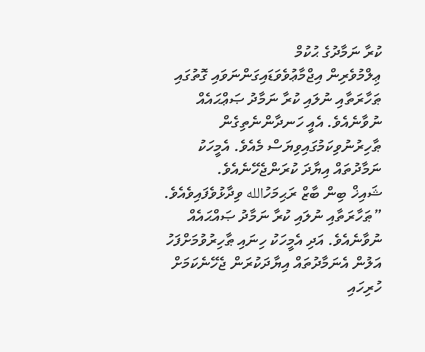ކުރާ ނަމާދުގެ ޙުކުމް
ޢިލްމުވެރިން އިޖްމާޢުވެވަޑައިގަންނަވައި ގޮތުގައި ޠަހާރަތާއި ނުލައި ކުރާ ނަމާދު ޞަޢްޙައެއް ނުވާނެއެވެ. އެއީ ހަނދާންނެތިގެން ޠާހިރުނުވިކަމުގައިވިޔަސް މެއެވެ. އެމީހަކު ނަމާދުތައް އިޔާދަ ކުރަންޖެހޭނެއެވެ.
ޝައިޚް ބިން ބާޒް ރަޙިމަހުالله ވިދާޅުވެފައިވެއެވެ. ”ޠަހާރަތާއި ނުލައި ކުރާ ނަމާދު ޞައްޙައެއް ނުވާނެއެވެ. އަދި އެމީހަކު ހިނައި ޠާހިރުވުމަށްފަހު އަލުން އެނަމާދުތައް އިޔާދަކުރަން ޖެހޭނެކަމަށް ހުރިހައި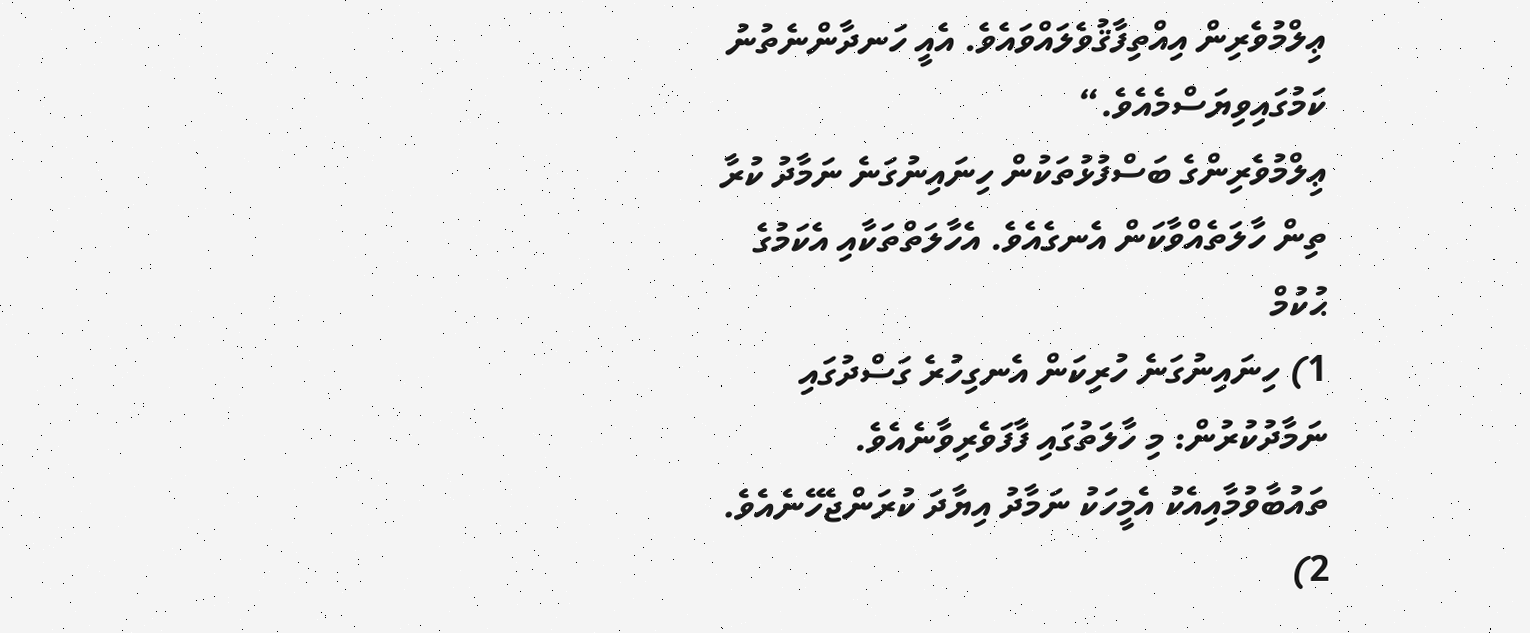ޢިލްމުވެރިން އިއްތިފާޤުވެލައްވައެވެ. އެއީ ހަނދާންނެތުނު ކަމުގައިވިޔަސްމެއެވެ.“
ޢިލްމުވެރިންގެ ބަސްފުޅުތަކުން ހިނައިނުގަނެ ނަމާދު ކުރާ ތިން ހާލަތެއްވާކަން އެނގެއެވެ. އެހާލަތްތަކާއި އެކަމުގެ ޙުކުމް
1) ހިނައިނުގަނެ ހުރިކަން އެނގިހުރެ ގަސްދުގައި ނަމާދުކުރުން: މި ހާލަތުގައި ފާފަވެރިވާނެއެވެ. ތައުބާވުމާއިއެކު އެމީހަކު ނަމާދު އިޔާދަ ކުރަންޖެހޭނެއެވެ.
2)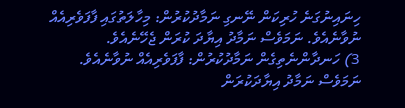ހިނައިނުގަނެ ހުރިކަން ނޭނގި ނަމާދުކުރުން: މިހާލަތުގައި ފާފަވެރިއެއް ނުވާނެއެވެ. ނަމަވެސް ނަމާދު އިޔާދަ ކުރަން ޖެހޭނެއެވެ.
3) ހަނދާންނެތިގެން ނަމާދުކުރުން: ފާފަވެރިއެއް ނުވާނެއެވެ. ނަމަވެސް ނަމާދު އިޔާދަކުރަން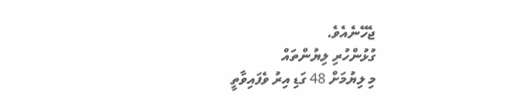ޖެހޭނެއެވެ.
ގުޅުންހުރި ލިޔުންތައް
މި ލިޔުމަށް 48 ގަޑި އިރު ވެފައިވާތީ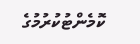ކޮމެންޓުކުރުމުގެ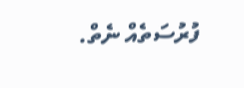ފުރުސަތެއް ނެތް.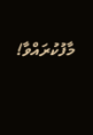މާފުކުރައްވާ!